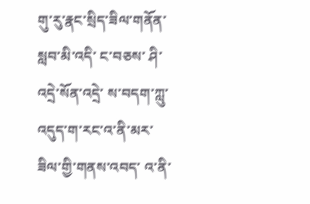གུ་རུ་རྣང་སྲིད་ཟིལ་གནོན་སླབ་མི་འདི་ ང་བཅས་ ཤི་འདྲེ་སོན་འདྲེ་ ས་བདག་ཀླུ་འདུད་ག་རང་འ་ནི་མར་ ཟིལ་གྱི་གནས་འབད་ འ་ནི་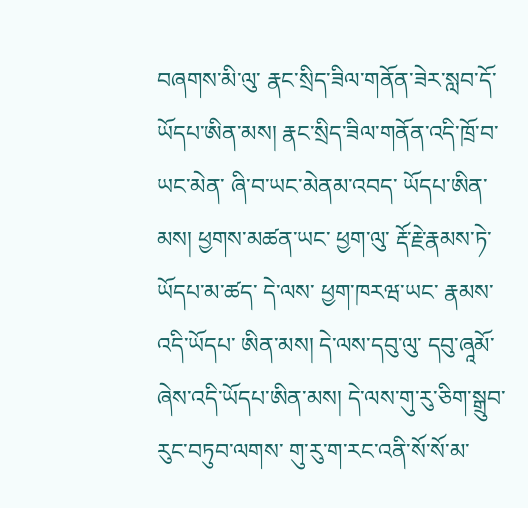བཞགས་མི་ལུ་ རྣང་སྲིད་ཟིལ་གནོན་ཟེར་སླབ་དོ་ཡོདཔ་ཨིན་མས། རྣང་སྲིད་ཟིལ་གནོན་འདི་ཁྲོ་བ་ཡང་མེན་ ཞི་བ་ཡང་མེནམ་འབད་ ཡོདཔ་ཨིན་མས། ཕྱགས་མཚན་ཡང་ ཕྱག་ལུ་ རྡོ་རྗེ་རྣམས་ཏེ་ ཡོདཔ་མ་ཚད་ དེ་ལས་ ཕྱག་ཁརཝ་ཡང་ རྣམས་འདི་ཡོདཔ་ ཨིན་མས། དེ་ལས་དབུ་ལུ་ དབུ་ཞཱམོ་ ཞེས་འདི་ཡོདཔ་ཨིན་མས། དེ་ལས་གུ་རུ་ཅིག་སྒྲུབ་རུང་བཏུབ་ལགས་ གུ་རུ་ག་རང་འནི་སོ་སོ་མ་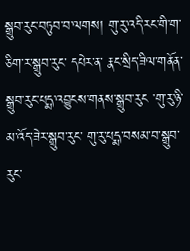སྒྲུབ་རུང་བཏུབ་བ་ལགས། གུ་རུ་འདི་རང་གི་ག་ཅིག་ར་སྒྲུབ་རུང་ དཔེར་ན་ རྣང་སྲིད་ཟིལ་གནོན་སྒྲུབ་རུང་པདྨ་འབྱུངས་གནས་སྒྲུབ་རུང ་གུ་རུ་ཉི་མ་འོད་ཟེར་སྒྲུབ་རུང་ གུ་རུ་པདྨ་བསམ་བ་སྒྲུབ་རུང་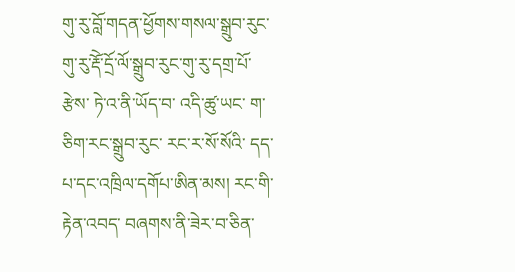གུ་རུ་བློ་གདན་ཕྱོགས་གསལ་སྒྲུབ་རུང་ གུ་རུ་རྡོེ་དྲོ་ལོ་སྒྲུབ་རུང་གུ་རུ་དགྲ་པོ་རྩེས་ ཏེ་འ་ནི་ཡོད་བ་ འདི་ཚུ་ཡང་ ག་ཅིག་རང་སྒྲུབ་རུང་ རང་ར་སོ་སོའི་ དད་པ་དང་འཁྲིལ་དགོཔ་ཨིན་མས། རང་གི་རྟེན་འབད་ བཞགས་ནི་ཟེར་བ་ཅིན་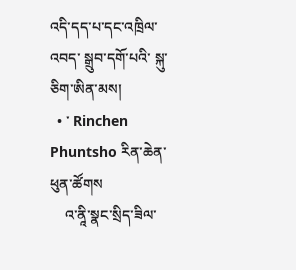འདི་དད་པ་དང་འཁྲིལ་འབད་ སྒྲུབ་དགོ་པའི་ སྐུ་ཅིག་ཨིན་མས།
  • ་ Rinchen Phuntsho རིན་ཆེན་ཕུན་ཚོགས
    འ་ནཱི་སྣང་སྲིད་ཟིལ་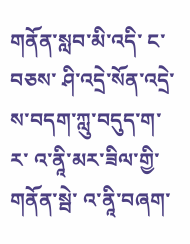གནོན་སླབ་མི་འདི་ ང་བཅས་ ཤི་འདྲེ་སོན་འདྲེ་ས་བདག་ཀླུ་བདུད་ག་ར་ འ་ནཱི་མར་ཟིལ་གྱི་གནོན་སྦེ་ འ་ནཱི་བཞག་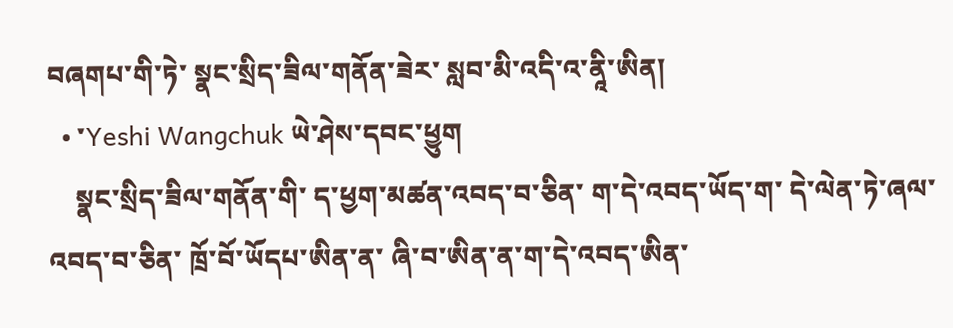བཞགཔ་གི་ཏེ་ སྣང་སྲིད་ཟིལ་གནོན་ཟེར་ སླབ་མི་འདི་འ་ནཱི་ཨིན།
  • ་Yeshi Wangchuk ཡེ་ཤེས་དབང་ཕྱུག
    སྣང་སྲིད་ཟིལ་གནོན་གི་ ད་ཕྱག་མཚན་འབད་བ་ཅིན་ ག་དེ་འབད་ཡོད་ག་ དེ་ལེན་ཏེ་ཞལ་འབད་བ་ཅིན་ ཁྲོ་བོ་ཡོདཔ་ཨིན་ན་ ཞི་བ་ཨིན་ན་ག་དེ་འབད་ཨིན་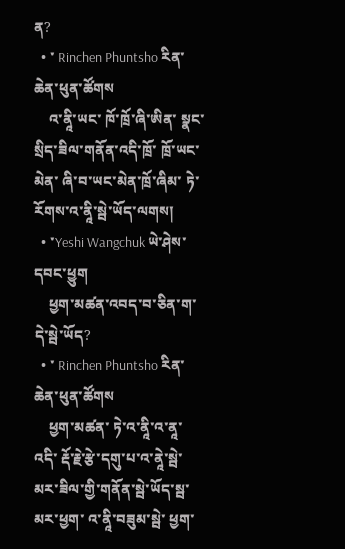ན?
  • ་ Rinchen Phuntsho རིན་ཆེན་ཕུན་ཚོགས
    འ་ནཱི་ཡང་ ཁོ་ཁྲོ་ཞི་ཨིན་ སྣང་སྲིད་ཟིལ་གནོན་འདི་ཁྲོ་ ཁྲོ་ཡང་མེན་ ཞི་བ་ཡང་མེན་ཁྲོ་ཞིམ་ ཏེ་རོགས་འ་ནཱི་སྦེ་ཡོད་ལགས།
  • ་Yeshi Wangchuk ཡེ་ཤེས་དབང་ཕྱུག
    ཕྱག་མཚན་འབད་བ་ཅིན་ག་དེ་སྦེ་ཡོད?
  • ་ Rinchen Phuntsho རིན་ཆེན་ཕུན་ཚོགས
    ཕྱག་མཚན་ ཏེ་འ་ནཱི་འ་ནཱ་འདི་ རྡོ་རྗེ་རྩེ་དགུ་པ་འ་ནཱེ་སྦེ་ མར་ཟིལ་གྱི་གནོན་སྦེ་ཡོད་སྦ་མར་ཕྱག་ འ་ནཱི་བཟུམ་སྦེ་ ཕྱག་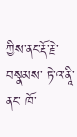ཀྱིས་ནང་རྡོ་རྗེ་བསྣམས་ ཏེ་འ་ནཱི་ནང་ ཁོ་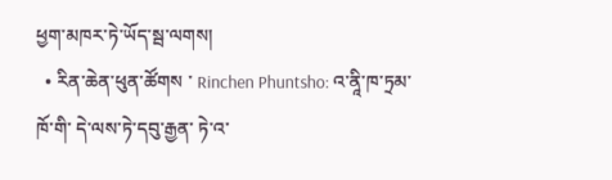ཕྱག་མཁར་ཏེ་ཡོད་སྦ་ལགས།
  • རིན་ཆེན་ཕུན་ཚོགས ་ Rinchen Phuntsho: འ་ནཱི་ཁ་ཏྲམ་ཁོ་གི་ དེ་ལས་ཏེ་དབུ་རྒྱན་ ཏེ་འ་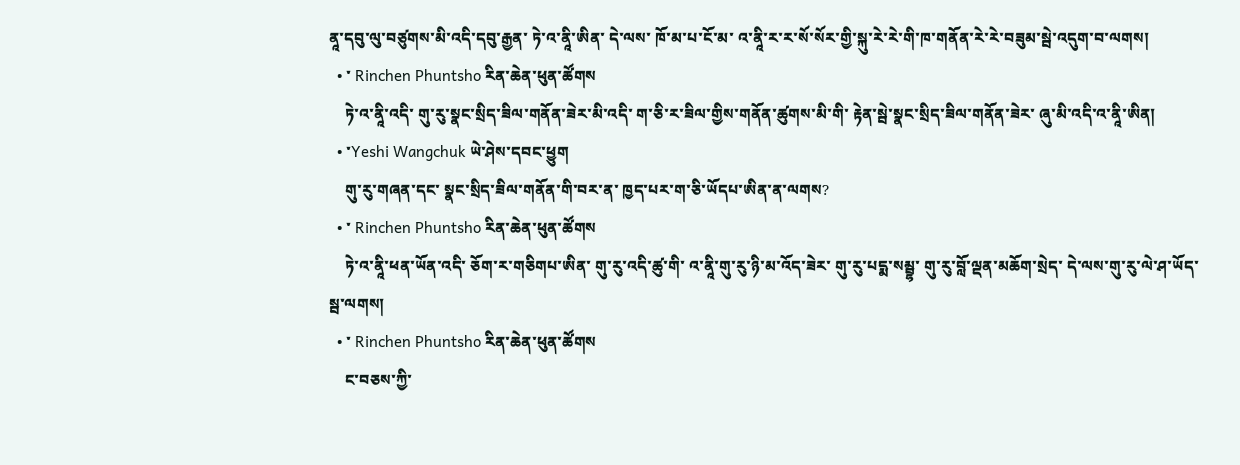ནཱ་དབུ་ལུ་བཙུགས་མི་འདི་དབུ་རྒྱན་ ཏེ་འ་ནཱི་ཨིན་ དེ་ལས་ ཁོ་མ་པ་ངོ་མ་ འ་ནཱི་ར་ར་སོ་སོར་གྱི་སྐུ་རེ་རེ་གི་ཁ་གནོན་རེ་རེ་བཟུམ་སྦེ་འདུག་བ་ལགས།
  • ་ Rinchen Phuntsho རིན་ཆེན་ཕུན་ཚོགས
    ཏེ་འ་ནཱི་འདི་ གུ་རུ་སྣང་སྲིད་ཟིལ་གནོན་ཟེར་མི་འདི་ ག་ཅི་ར་ཟིལ་གྱིས་གནོན་ཚུགས་མི་གི་ རྟེན་སྦེ་སྣང་སྲིད་ཟིལ་གནོན་ཟེར་ ཞུ་མི་འདི་འ་ནཱི་ཨིན།
  • ་Yeshi Wangchuk ཡེ་ཤེས་དབང་ཕྱུག
    གུ་རུ་གཞན་དང་ སྣང་སྲིད་ཟིལ་གནོན་གི་བར་ན་ ཁྱད་པར་ག་ཅི་ཡོདཔ་ཨིན་ན་ལགས?
  • ་ Rinchen Phuntsho རིན་ཆེན་ཕུན་ཚོགས
    ཏེ་འ་ནཱི་ཕན་ཡོན་འདི་ ཅོག་ར་གཅིགཔ་ཨིན་ གུ་རུ་འདི་ཚུ་གི་ འ་ནཱི་གུ་རུ་ཉི་མ་འོད་ཟེར་ གུ་རུ་པདྨ་སམྦྷ་ གུ་རུ་བློ་ལྡན་མཆོག་སྲེད་ དེ་ལས་གུ་རུ་ལེ་ཤ་ཡོད་སྦ་ལགས།
  • ་ Rinchen Phuntsho རིན་ཆེན་ཕུན་ཚོགས
    ང་བཅས་ཀྱི་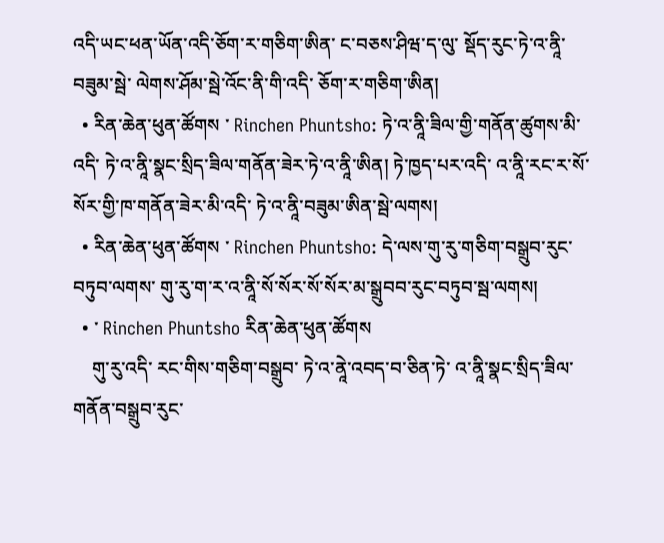འདི་ཡང་ཕན་ཡོན་འདི་ཅོག་ར་གཅིག་ཨིན་ ང་བཅས་ཤིཝ་ད་ལུ་ སྡོད་རུང་ཏེ་འ་ནཱི་བཟུམ་སྦེ་ ལེགས་ཤོམ་སྦེ་འོང་ནི་གི་འདི་ ཅོག་ར་གཅིག་ཨིན།
  • རིན་ཆེན་ཕུན་ཚོགས ་ Rinchen Phuntsho: ཏེ་འ་ནཱི་ཟིལ་གྱི་གནོན་ཚུགས་མི་འདི་ ཏེ་འ་ནཱི་སྣང་སྲིད་ཟིལ་གནོན་ཟེར་ཏེ་འ་ནཱི་ཨིན། ཏེ་ཁྱད་པར་འདི་ འ་ནཱི་རང་ར་སོ་སོར་གྱི་ཁ་གནོན་ཟེར་མི་འདི་ ཏེ་འ་ནཱི་བཟུམ་ཨིན་སྦེ་ལགས།
  • རིན་ཆེན་ཕུན་ཚོགས ་ Rinchen Phuntsho: དེ་ལས་གུ་རུ་གཅིག་བསྒྲུབ་རུང་བཏུབ་ལགས་ གུ་རུ་ག་ར་འ་ནཱི་སོ་སོར་སོ་སོར་མ་སྒྲུབབ་རུང་བཏུབ་སྦ་ལགས།
  • ་ Rinchen Phuntsho རིན་ཆེན་ཕུན་ཚོགས
    གུ་རུ་འདི་ རང་གིས་གཅིག་བསྒྲུབ་ ཏེ་འ་ནཱེ་འབད་བ་ཅིན་ཏེ་ འ་ནཱི་སྣང་སྲིད་ཟིལ་གནོན་བསྒྲུབ་རུང་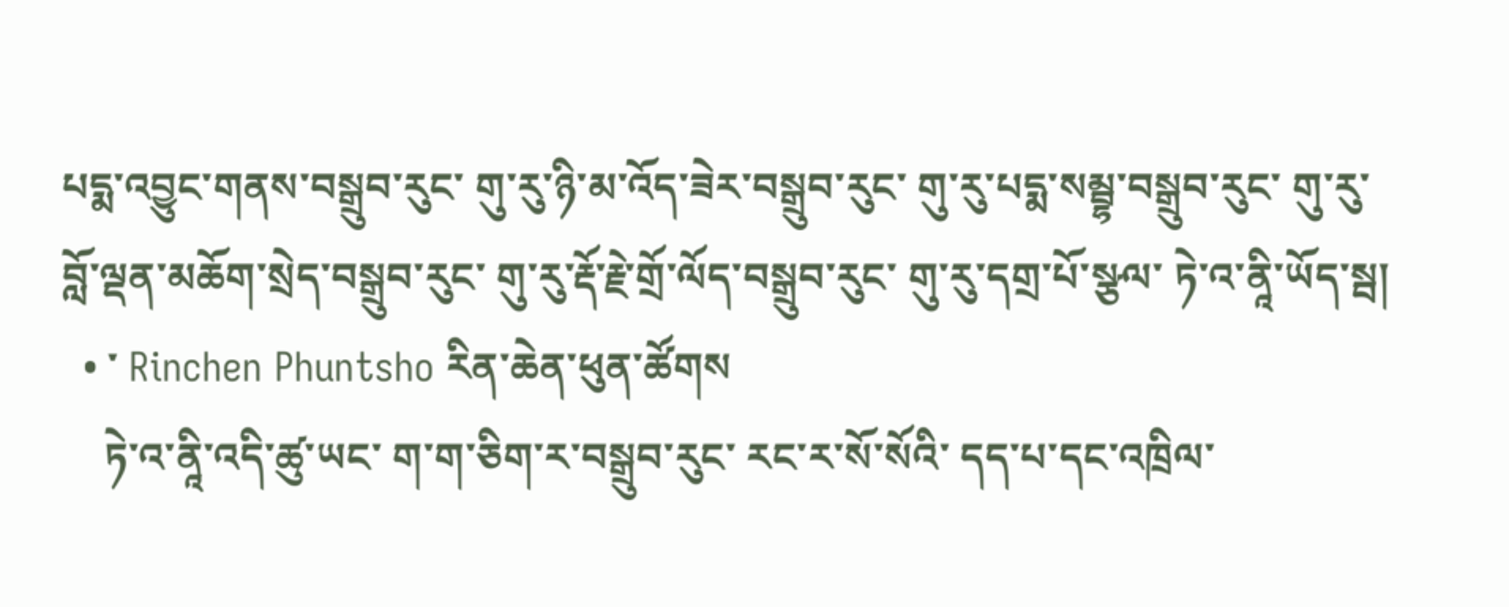པདྨ་འབྱུང་གནས་བསྒྲུབ་རུང་ གུ་རུ་ཉི་མ་འོད་ཟེར་བསྒྲུབ་རུང་ གུ་རུ་པདྨ་སམྦྷ་བསྒྲུབ་རུང་ གུ་རུ་བློ་ལྡན་མཆོག་སྲེད་བསྒྲུབ་རུང་ གུ་རུ་རྡོ་རྗེ་གྲོ་ལོད་བསྒྲུབ་རུང་ གུ་རུ་དགྲ་པོ་སྩལ་ ཏེ་འ་ནཱི་ཡོད་སྦ།
  • ་ Rinchen Phuntsho རིན་ཆེན་ཕུན་ཚོགས
    ཏེ་འ་ནཱི་འདི་ཚུ་ཡང་ ག་ག་ཅིག་ར་བསྒྲུབ་རུང་ རང་ར་སོ་སོའི་ དད་པ་དང་འཁྲིལ་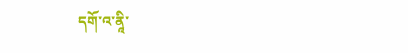དགོ་འ་ནཱི་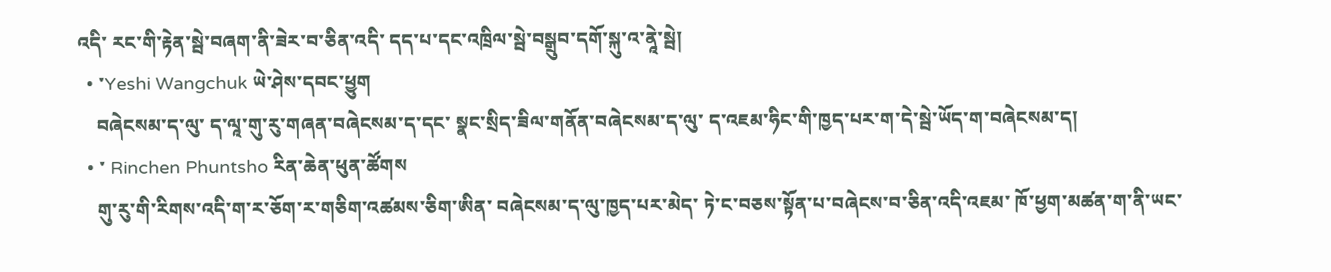འདི་ རང་གི་རྟེན་སྦེ་བཞག་ནི་ཟེར་བ་ཅིན་འདི་ དད་པ་དང་འཁྲིལ་སྦེ་བསྒྲུབ་དགོ་སྐུ་འ་ནཱེ་སྦེ།
  • ་Yeshi Wangchuk ཡེ་ཤེས་དབང་ཕྱུག
    བཞེངསམ་ད་ལུ་ ད་ལཱ་གུ་རུ་གཞན་བཞེངསམ་ད་དང་ སྣང་སྲིད་ཟིལ་གནོན་བཞེངསམ་ད་ལུ་ ད་འཇམ་ཧིང་གི་ཁྱད་པར་ག་དེ་སྦེ་ཡོད་ག་བཞེངསམ་ད།
  • ་ Rinchen Phuntsho རིན་ཆེན་ཕུན་ཚོགས
    གུ་རུ་གི་རིགས་འདི་ག་ར་ཅོག་ར་གཅིག་འཚམས་ཅིག་ཨིན་ བཞེངསམ་ད་ལུ་ཁྱད་པར་མེད་ ཏེ་ང་བཅས་སྟོན་པ་བཞེངས་བ་ཅིན་འདི་འཇམ་ ཁོ་ཕྱག་མཚན་ག་ནི་ཡང་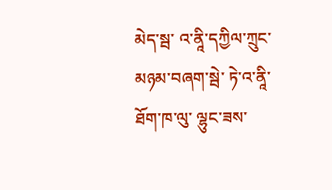མེད་སྦ་ འ་ནཱི་དཀྱིལ་ཀྲུང་མཉམ་བཞག་སྦེ་ ཏེ་འ་ནཱི་ཐོག་ཁ་ལུ་ ལྷུང་ཟས་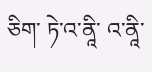ཅིག་ ཏེ་འ་ནཱི་ འ་ནཱི་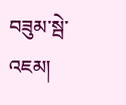བཟུམ་སྦེ་འཇམ།